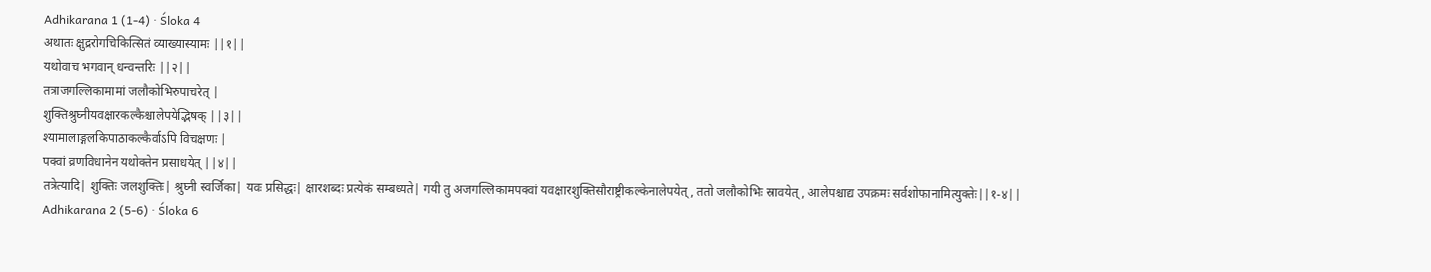Adhikarana 1 (1-4) · Śloka 4
अथातः क्षुद्ररोगचिकित्सितं व्याख्यास्यामः ||१||
यथोवाच भगवान् धन्वन्तरिः ||२||
तत्राजगल्लिकामामां जलौकोभिरुपाचरेत् |
शुक्तिश्रुघ्नीयवक्षारकल्कैश्चालेपयेद्भिषक् ||३||
श्यामालाङ्गलकिपाठाकल्कैर्वाऽपि विचक्षणः |
पक्वां व्रणविधानेन यथोक्तेन प्रसाधयेत् ||४||
तत्रेत्यादि| शुक्तिः जलशुक्तिः| श्रुघ्नी स्वर्जिका| यवः प्रसिद्धः| क्षारशब्दः प्रत्येकं सम्बध्यते| गयी तु अजगल्लिकामपक्वां यवक्षारशुक्तिसौराष्ट्रीकल्केनालेपयेत्, ततो जलौकोभिः स्रावयेत् , आलेपश्चाद्य उपक्रमः सर्वशोफानामित्युक्तेः||१-४||
Adhikarana 2 (5-6) · Śloka 6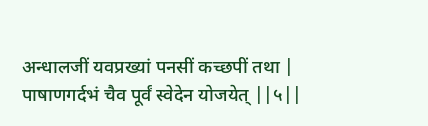अन्धालजीं यवप्रख्यां पनसीं कच्छपीं तथा |
पाषाणगर्दभं चैव पूर्वं स्वेदेन योजयेत् ||५||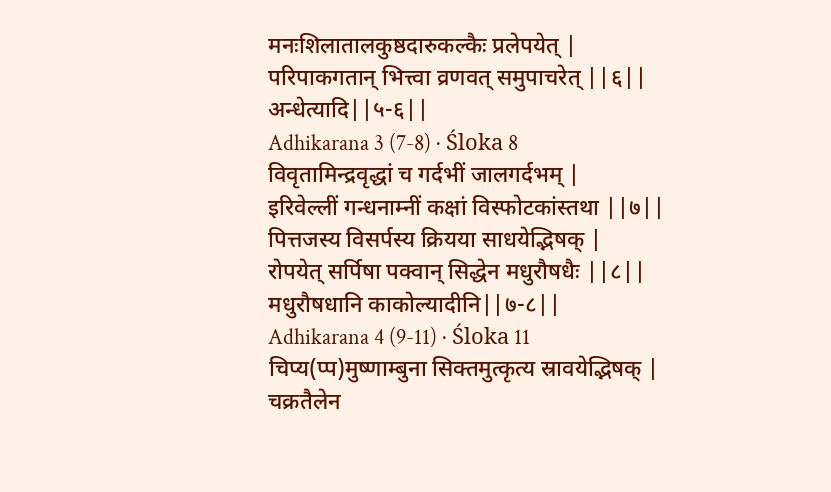मनःशिलातालकुष्ठदारुकल्कैः प्रलेपयेत् |
परिपाकगतान् भित्त्वा व्रणवत् समुपाचरेत् ||६||
अन्धेत्यादि||५-६||
Adhikarana 3 (7-8) · Śloka 8
विवृतामिन्द्रवृद्धां च गर्दभीं जालगर्दभम् |
इरिवेल्लीं गन्धनाम्नीं कक्षां विस्फोटकांस्तथा ||७||
पित्तजस्य विसर्पस्य क्रियया साधयेद्भिषक् |
रोपयेत् सर्पिषा पक्वान् सिद्धेन मधुरौषधैः ||८||
मधुरौषधानि काकोल्यादीनि||७-८||
Adhikarana 4 (9-11) · Śloka 11
चिप्य(प्प)मुष्णाम्बुना सिक्तमुत्कृत्य स्रावयेद्भिषक् |
चक्रतैलेन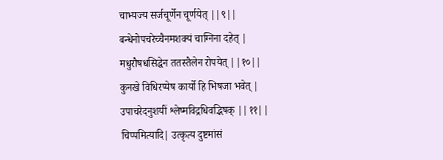चाभ्यज्य सर्जचूर्णेन चूर्णयेत् ||९||
बन्धेनोपचरेच्चैनमशक्यं चाग्निना दहेत् |
मधुरौषधसिद्धेन ततस्तैलेन रोपयेत् ||१०||
कुनखे विधिरप्येष कार्यो हि भिषजा भवेत् |
उपाचरेदनुशयीं श्लेष्मविद्रधिवद्भिषक् ||११||
चिप्पमित्यादि| उत्कृत्य दुष्टमांसं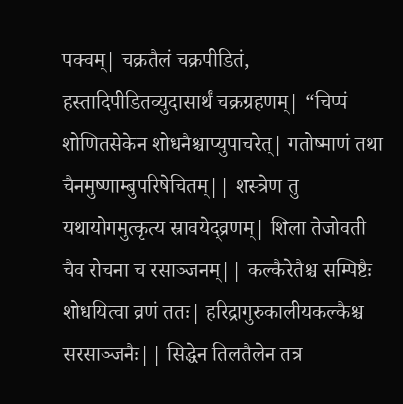पक्वम्| चक्रतैलं चक्रपीडितं, हस्तादिपीडितव्युदासार्थं चक्रग्रहणम्| “चिप्पं शोणितसेकेन शोधनैश्चाप्युपाचरेत्| गतोष्माणं तथा चैनमुष्णाम्बुपरिषेचितम्|| शस्त्रेण तु यथायोगमुत्कृत्य स्रावयेद्व्रणम्| शिला तेजोवती चैव रोचना च रसाञ्जनम्|| कल्कैरेतैश्च सम्पिष्टैः शोधयित्वा व्रणं ततः| हरिद्रागुरुकालीयकल्कैश्च सरसाञ्जनैः|| सिद्धेन तिलतैलेन तत्र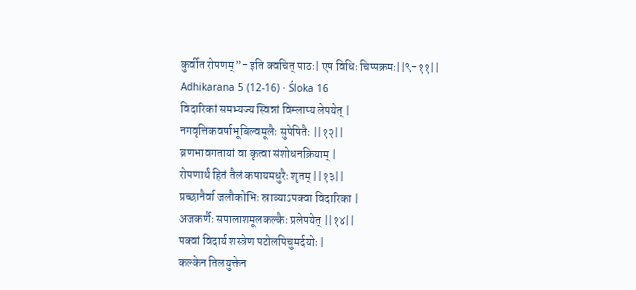कुर्वीत रोपणम्”- इति क्वचित् पाठः| एष विधिः चिप्पक्रमः||९-११||
Adhikarana 5 (12-16) · Śloka 16
विदारिकां समभ्यज्य स्विन्नां विम्लाप्य लेपयेत् |
नगवृत्तिकवर्षाभूबिल्वमूलैः सुपेषितैः ||१२||
व्रणभावगतायां वा कृत्वा संशोधनक्रियाम् |
रोपणार्थं हितं तैलं कषायमधुरैः शृतम् ||१३||
प्रच्छानैर्वा जलौकोभिः स्राव्याऽपक्वा विदारिका |
अजकर्णैः सपालाशमूलकल्कैः प्रलेपयेत् ||१४||
पक्वां विदार्य शस्त्रेण पटोलपिचुमर्दयोः |
कल्केन तिलयुक्तेन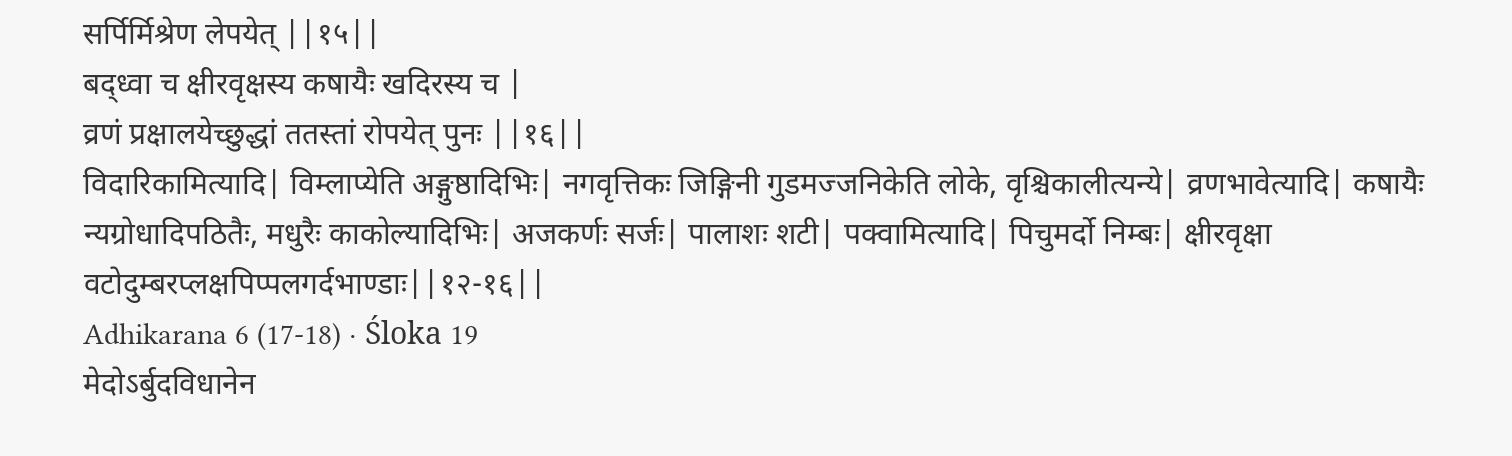सर्पिर्मिश्रेण लेपयेत् ||१५||
बद्ध्वा च क्षीरवृक्षस्य कषायैः खदिरस्य च |
व्रणं प्रक्षालयेच्छुद्धां ततस्तां रोपयेत् पुनः ||१६||
विदारिकामित्यादि| विम्लाप्येति अङ्गुष्ठादिभिः| नगवृत्तिकः जिङ्गिनी गुडमज्जनिकेति लोके, वृश्चिकालीत्यन्ये| व्रणभावेत्यादि| कषायैः न्यग्रोधादिपठितैः, मधुरैः काकोल्यादिभिः| अजकर्णः सर्जः| पालाशः शटी| पक्वामित्यादि| पिचुमर्दो निम्बः| क्षीरवृक्षा वटोदुम्बरप्लक्षपिप्पलगर्दभाण्डाः||१२-१६||
Adhikarana 6 (17-18) · Śloka 19
मेदोऽर्बुदविधानेन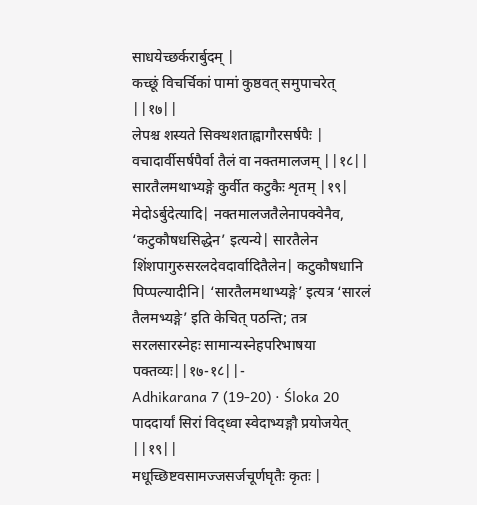साधयेच्छर्करार्बुदम् |
कच्छूं विचर्चिकां पामां कुष्ठवत् समुपाचरेत् ||१७||
लेपश्च शस्यते सिक्थशताह्वागौरसर्षपैः |
वचादार्वीसर्षपैर्वा तैलं वा नक्तमालजम् ||१८||
सारतैलमथाभ्यङ्गे कुर्वीत कटुकैः शृतम् |१९|
मेदोऽर्बुदेत्यादि| नक्तमालजतैलेनापक्वेनैव, ‘कटुकौषधसिद्धेन’ इत्यन्ये| सारतैलेन शिंशपागुरुसरलदेवदार्वादितैलेन| कटुकौषधानि पिप्पल्यादीनि| ‘सारतैलमथाभ्यङ्गे’ इत्यत्र ‘सारलं तैलमभ्यङ्गे’ इति केचित् पठन्ति; तत्र सरलसारस्नेहः सामान्यस्नेहपरिभाषया पक्तव्यः||१७-१८||-
Adhikarana 7 (19-20) · Śloka 20
पाददार्यां सिरां विद्ध्वा स्वेदाभ्यङ्गौ प्रयोजयेत् ||१९||
मधूच्छिष्टवसामज्जसर्जचूर्णघृतैः कृतः |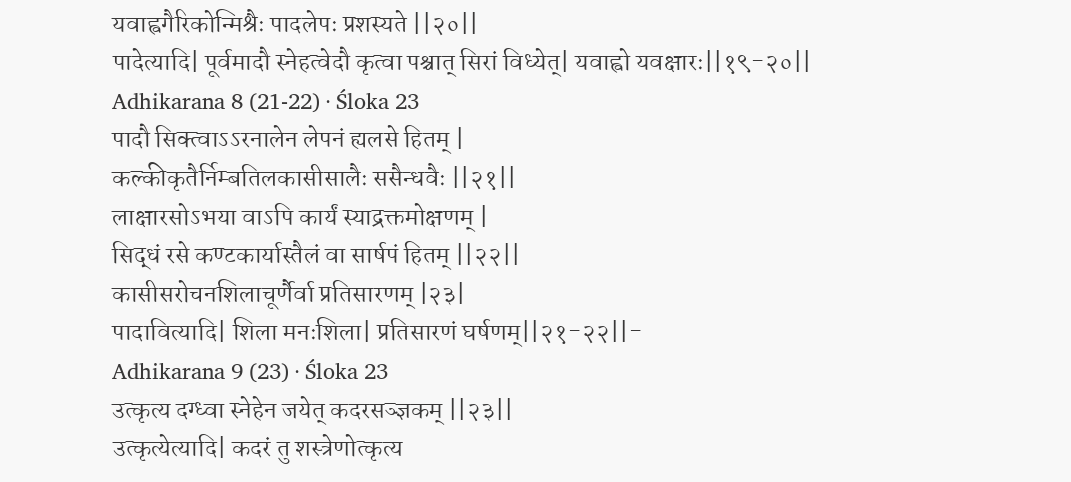यवाह्वगैरिकोन्मिश्रैः पादलेपः प्रशस्यते ||२०||
पादेत्यादि| पूर्वमादौ स्नेहत्वेदौ कृत्वा पश्चात् सिरां विध्येत्| यवाह्वो यवक्षारः||१९-२०||
Adhikarana 8 (21-22) · Śloka 23
पादौ सिक्त्वाऽऽरनालेन लेपनं ह्यलसे हितम् |
कल्कीकृतैर्निम्बतिलकासीसालैः ससैन्धवैः ||२१||
लाक्षारसोऽभया वाऽपि कार्यं स्याद्रक्तमोक्षणम् |
सिद्धं रसे कण्टकार्यास्तैलं वा सार्षपं हितम् ||२२||
कासीसरोचनशिलाचूर्णैर्वा प्रतिसारणम् |२३|
पादावित्यादि| शिला मनःशिला| प्रतिसारणं घर्षणम्||२१-२२||-
Adhikarana 9 (23) · Śloka 23
उत्कृत्य दग्ध्वा स्नेहेन जयेत् कदरसञ्ज्ञकम् ||२३||
उत्कृत्येत्यादि| कदरं तु शस्त्रेणोत्कृत्य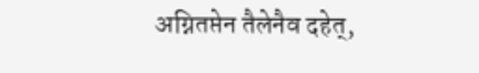अग्नितप्तेन तैलेनैव दहेत्,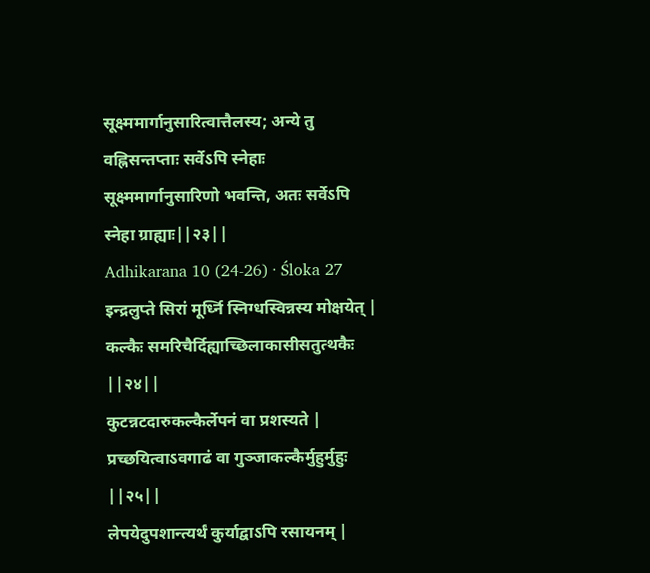सूक्ष्ममार्गानुसारित्वात्तैलस्य; अन्ये तु वह्निसन्तप्ताः सर्वेऽपि स्नेहाः सूक्ष्ममार्गानुसारिणो भवन्ति, अतः सर्वेऽपि स्नेहा ग्राह्याः||२३||
Adhikarana 10 (24-26) · Śloka 27
इन्द्रलुप्ते सिरां मूर्ध्नि स्निग्धस्विन्नस्य मोक्षयेत् |
कल्कैः समरिचैर्दिह्याच्छिलाकासीसतुत्थकैः ||२४||
कुटन्नटदारुकल्कैर्लेपनं वा प्रशस्यते |
प्रच्छयित्वाऽवगाढं वा गुञ्जाकल्कैर्मुहुर्मुहुः ||२५||
लेपयेदुपशान्त्यर्थं कुर्याद्वाऽपि रसायनम् |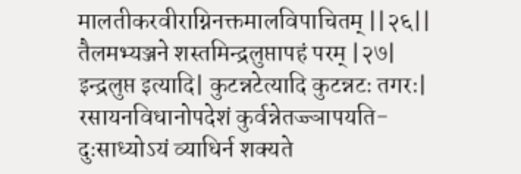मालतीकरवीराग्निनक्तमालविपाचितम् ||२६||
तैलमभ्यञ्जने शस्तमिन्द्रलुप्तापहं परम् |२७|
इन्द्रलुप्त इत्यादि| कुटन्नटेत्यादि कुटन्नटः तगरः| रसायनविधानोपदेशं कुर्वन्नेतज्ज्ञापयति- दुःसाध्योऽयं व्याधिर्न शक्यते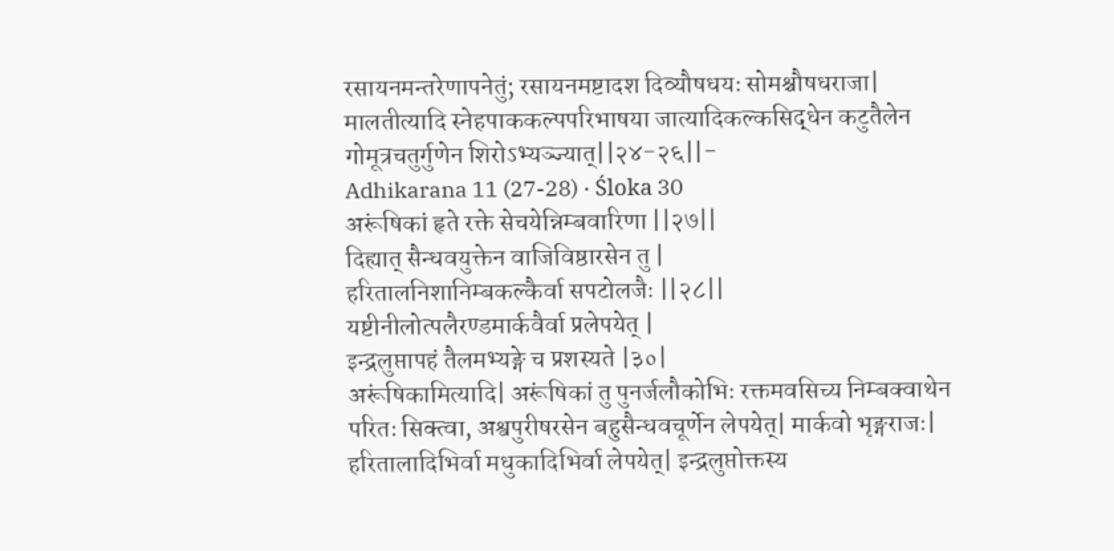रसायनमन्तरेणापनेतुं; रसायनमष्टादश दिव्यौषधयः सोमश्चौषधराजा| मालतीत्यादि स्नेहपाककल्पपरिभाषया जात्यादिकल्कसिद्धेन कटुतैलेन गोमूत्रचतुर्गुणेन शिरोऽभ्यञ्ज्यात्||२४-२६||-
Adhikarana 11 (27-28) · Śloka 30
अरूंषिकां हृते रक्ते सेचयेन्निम्बवारिणा ||२७||
दिह्यात् सैन्धवयुक्तेन वाजिविष्ठारसेन तु |
हरितालनिशानिम्बकल्कैर्वा सपटोलजैः ||२८||
यष्टीनीलोत्पलैरण्डमार्कवैर्वा प्रलेपयेत् |
इन्द्रलुप्तापहं तैलमभ्यङ्गे च प्रशस्यते |३०|
अरूंषिकामित्यादि| अरूंषिकां तु पुनर्जलौकोभिः रक्तमवसिच्य निम्बक्वाथेन परितः सिक्त्वा, अश्वपुरीषरसेन बहुसैन्धवचूर्णेन लेपयेत्| मार्कवो भृङ्गराजः| हरितालादिभिर्वा मधुकादिभिर्वा लेपयेत्| इन्द्रलुप्तोक्तस्य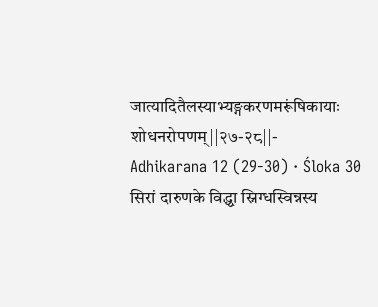जात्यादितैलस्याभ्यङ्गकरणमरूंषिकायाः शोधनरोपणम्||२७-२८||-
Adhikarana 12 (29-30) · Śloka 30
सिरां दारुणके विद्ध्वा स्निग्धस्विन्नस्य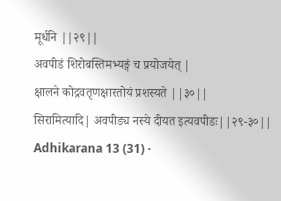मूर्धनि ||२९||
अवपीडं शिरोबस्तिमभ्यङ्गं च प्रयोजयेत् |
क्षालने कोद्रवतृणक्षारतोयं प्रशस्यते ||३०||
सिरामित्यादि| अवपीड्य नस्ये दीयत इत्यवपीडः||२९-३०||
Adhikarana 13 (31) ·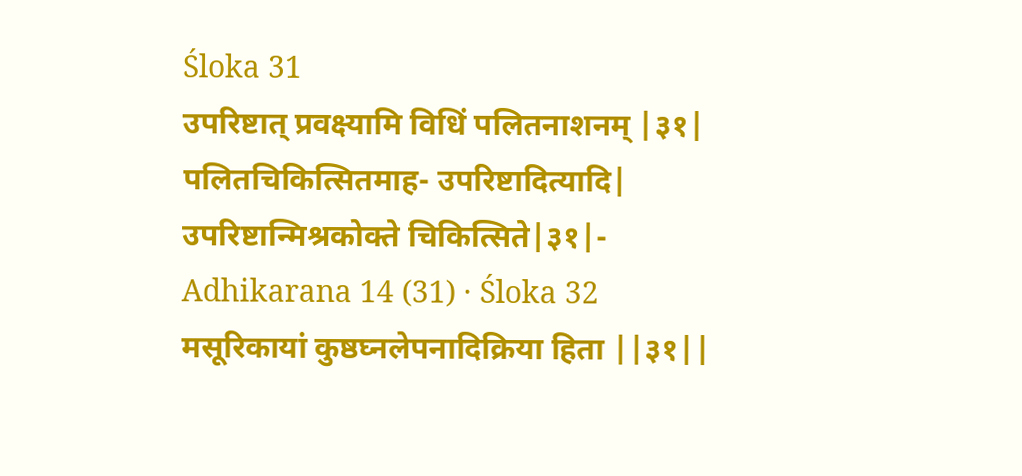Śloka 31
उपरिष्टात् प्रवक्ष्यामि विधिं पलितनाशनम् |३१|
पलितचिकित्सितमाह- उपरिष्टादित्यादि| उपरिष्टान्मिश्रकोक्ते चिकित्सिते|३१|-
Adhikarana 14 (31) · Śloka 32
मसूरिकायां कुष्ठघ्नलेपनादिक्रिया हिता ||३१||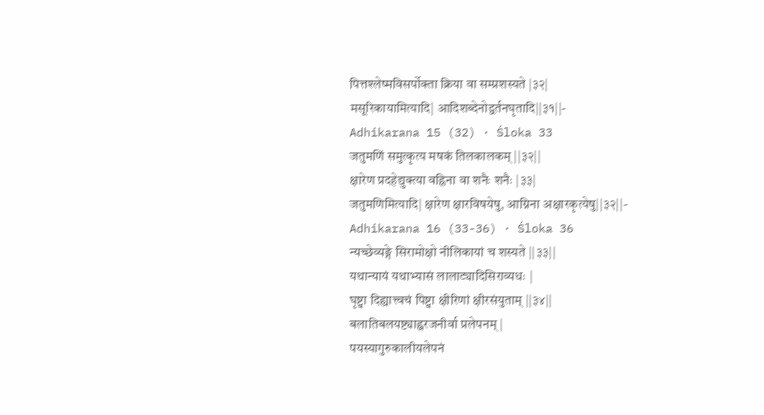पित्तश्लेष्मविसर्पोक्ता क्रिया वा सम्प्रशस्यते |३२|
मसूरिकायामित्यादि| आदिशब्देनोद्वर्तनघृतादि||३१||-
Adhikarana 15 (32) · Śloka 33
जतुमणिं समुत्कृत्य मषकं तिलकालकम् ||३२||
क्षारेण प्रदहेद्युक्त्या वह्निना वा शनैः शनैः |३३|
जतुमणिमित्यादि| क्षारेण क्षारविषयेषु, आग्निना अक्षारकृत्येषु||३२||-
Adhikarana 16 (33-36) · Śloka 36
न्यच्छेव्यङ्गे सिरामोक्षो नीलिकायां च शस्यते ||३३||
यथान्यायं यथाभ्यासं लालाट्यादिसिराव्यधः |
घृष्ट्वा दिह्यात्त्वचं पिष्ट्वा क्षीरिणां क्षीरसंयुताम् ||३४||
बलातिबलयष्ट्याह्वरजनीर्वा प्रलेपनम् |
पयस्यागुरुकालीयलेपनं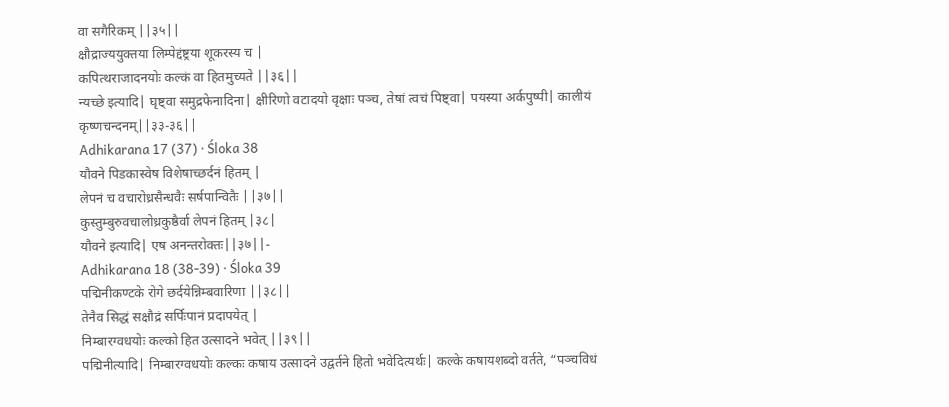वा सगैरिकम् ||३५||
क्षौद्राज्ययुक्तया लिम्पेद्दंष्ट्रया शूकरस्य च |
कपित्थराजादनयोः कल्कं वा हितमुच्यते ||३६||
न्यच्छे इत्यादि| घृष्ट्वा समुद्रफेनादिना| क्षीरिणो वटादयो वृक्षाः पञ्च, तेषां त्वचं पिष्ट्वा| पयस्या अर्कपुष्पी| कालीयं कृष्णचन्दनम्||३३-३६||
Adhikarana 17 (37) · Śloka 38
यौवने पिडकास्वेष विशेषाच्छर्दनं हितम् |
लेपनं च वचारोध्रसैन्धवैः सर्षपान्वितैः ||३७||
कुस्तुम्बुरुवचालोध्रकुष्ठैर्वा लेपनं हितम् |३८|
यौवने इत्यादि| एष अनन्तरोक्तः||३७||-
Adhikarana 18 (38-39) · Śloka 39
पद्मिनीकण्टके रोगे छर्दयेन्निम्बवारिणा ||३८||
तेनैव सिद्धं सक्षौद्रं सर्पिःपानं प्रदापयेत् |
निम्बारग्वधयोः कल्को हित उत्सादने भवेत् ||३९||
पद्मिनीत्यादि| निम्बारग्वधयोः कल्कः कषाय उत्सादने उद्वर्तने हितो भवेदित्यर्थः| कल्के कषायशब्दो वर्तते, “पञ्चविधं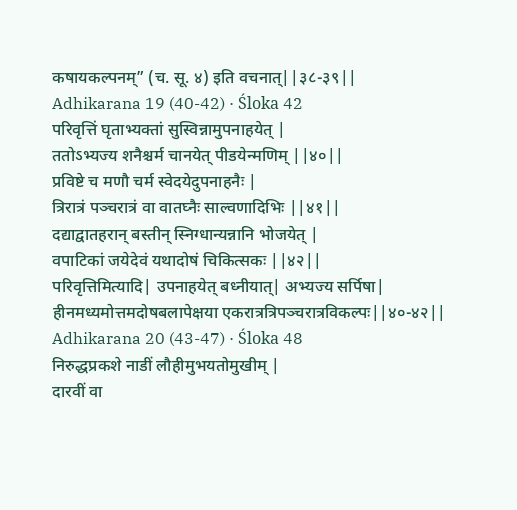कषायकल्पनम्” (च. सू. ४) इति वचनात्||३८-३९||
Adhikarana 19 (40-42) · Śloka 42
परिवृत्तिं घृताभ्यक्तां सुस्विन्नामुपनाहयेत् |
ततोऽभ्यज्य शनैश्चर्म चानयेत् पीडयेन्मणिम् ||४०||
प्रविष्टे च मणौ चर्म स्वेदयेदुपनाहनैः |
त्रिरात्रं पञ्चरात्रं वा वातघ्नैः साल्वणादिभिः ||४१||
दद्याद्वातहरान् बस्तीन् स्निग्धान्यन्नानि भोजयेत् |
वपाटिकां जयेदेवं यथादोषं चिकित्सकः ||४२||
परिवृत्तिमित्यादि| उपनाहयेत् बध्नीयात्| अभ्यज्य सर्पिषा| हीनमध्यमोत्तमदोषबलापेक्षया एकरात्रत्रिपञ्चरात्रविकल्पः||४०-४२||
Adhikarana 20 (43-47) · Śloka 48
निरुद्धप्रकशे नाडीं लौहीमुभयतोमुखीम् |
दारवीं वा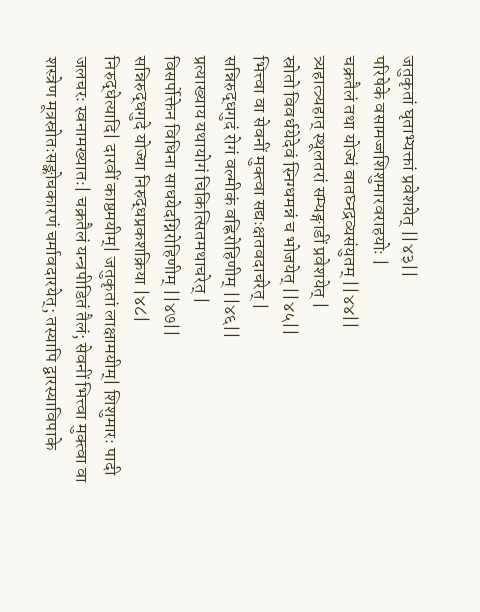जतुकृतां घृताभ्यक्तां प्रवेशयेत् ||४३||
परिषेके वसामज्जशिशुमारवराहयोः |
चक्रतैलं तथा योज्यं वातघ्नद्रव्यसंयुतम् ||४४||
त्र्यहात्त्र्यहात् स्थूलतरां सम्यङ्गाडीं प्रवेशयेत् |
स्रोतो विवर्धयेदेवं स्निग्धमन्नं च भोजयेत् ||४५||
भित्त्वा वा सेवनीं मुक्त्वा सद्यःक्षतवदाचरेत् |
सन्निरुद्धगुदं रोगं वल्मीकं वह्निरोहिणीम् ||४६||
प्रत्याख्याय यथायोगं चिकित्सितमथाचरेत् |
विसर्पोक्तेन विधिना साधयेदग्निरोहिणीम् ||४७||
सन्निरुद्धगुदे योज्या निरुद्धप्रकशक्रिया |४८|
निरुद्धेत्यादि| दारवीं काष्ठमयीम्| जतुकृतां लाक्षामयीम्| शिशुमारः पादी जलचरः स्वनामख्यातः| चक्रतैलं यन्त्रपीडितं तैलं; सेवनीं भित्त्वा मुक्त्वा वा शस्त्रेण मूत्रस्रोतःसङ्कोचकारणं चर्मावदारयेत्; तस्यापि द्वारस्याविपाके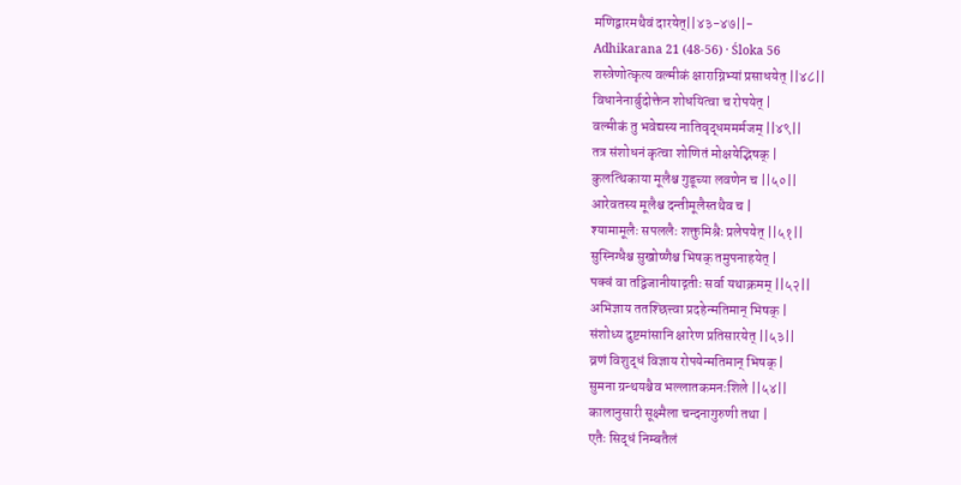मणिद्वारमथैवं दारयेत्||४३-४७||-
Adhikarana 21 (48-56) · Śloka 56
शस्त्रेणोत्कृत्य वल्मीकं क्षाराग्निभ्यां प्रसाधयेत् ||४८||
विधानेनार्बुदोक्तेन शोधयित्वा च रोपयेत् |
वल्मीकं तु भवेद्यस्य नातिवृद्धममर्मजम् ||४९||
तत्र संशोधनं कृत्वा शोणितं मोक्षयेद्भिषक् |
कुलत्थिकाया मूलैश्च गुडूच्या लवणेन च ||५०||
आरेवतस्य मूलैश्च दन्तीमूलैस्तथैव च |
श्यामामूलैः सपललैः शक्तुमिश्रैः प्रलेपयेत् ||५१||
सुस्निग्धैश्च सुखोष्णैश्च भिषक् तमुपनाहयेत् |
पक्वं वा तद्विजानीयाद्गतीः सर्वा यथाक्रमम् ||५२||
अभिज्ञाय ततश्छित्त्वा प्रदहेन्मतिमान् भिषक् |
संशोध्य दुष्टमांसानि क्षारेण प्रतिसारयेत् ||५३||
व्रणं विशुद्धं विज्ञाय रोपयेन्मतिमान् भिषक् |
सुमना ग्रन्थयश्चैव भल्लातकमनःशिले ||५४||
कालानुसारी सूक्ष्मैला चन्दनागुरुणी तथा |
एतैः सिद्धं निम्बतैलं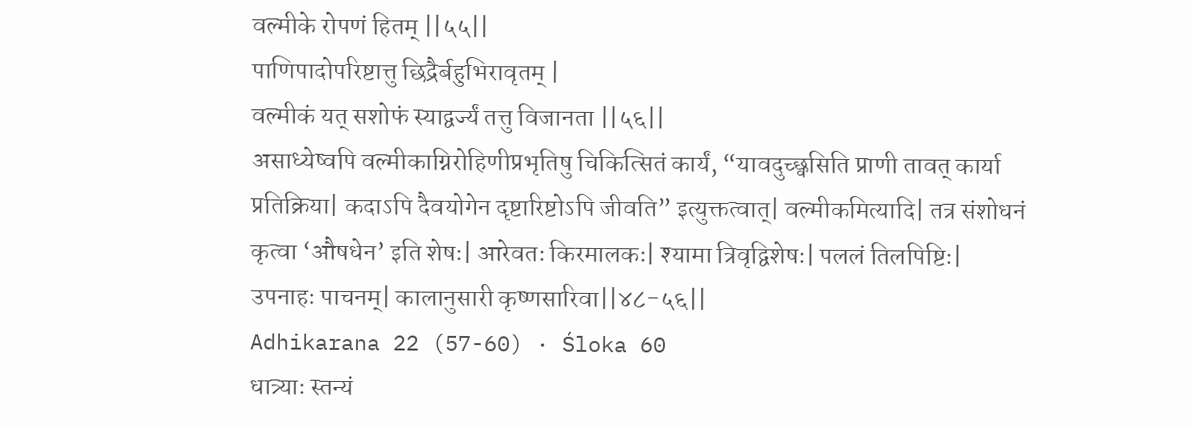वल्मीके रोपणं हितम् ||५५||
पाणिपादोपरिष्टात्तु छिद्रैर्बहुभिरावृतम् |
वल्मीकं यत् सशोफं स्याद्वर्ज्यं तत्तु विजानता ||५६||
असाध्येष्वपि वल्मीकाग्निरोहिणीप्रभृतिषु चिकित्सितं कार्यं, “यावदुच्छ्वसिति प्राणी तावत् कार्या प्रतिक्रिया| कदाऽपि दैवयोगेन दृष्टारिष्टोऽपि जीवति” इत्युक्तत्वात्| वल्मीकमित्यादि| तत्र संशोधनं कृत्वा ‘औषधेन’ इति शेषः| आरेवतः किरमालकः| श्यामा त्रिवृद्विशेषः| पललं तिलपिष्टिः| उपनाहः पाचनम्| कालानुसारी कृष्णसारिवा||४८-५६||
Adhikarana 22 (57-60) · Śloka 60
धात्र्याः स्तन्यं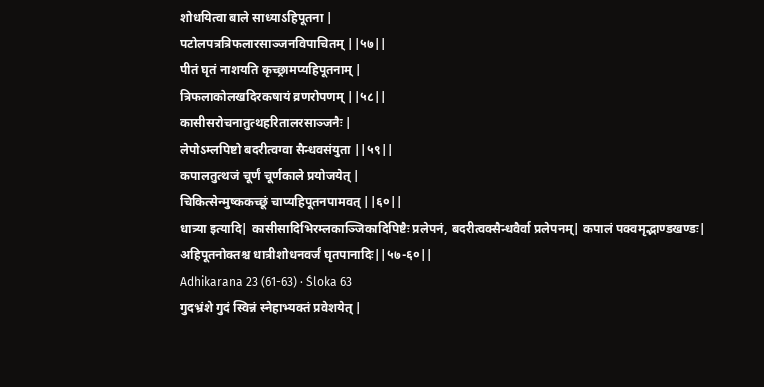शोधयित्वा बाले साध्याऽहिपूतना |
पटोलपत्रत्रिफलारसाञ्जनविपाचितम् ||५७||
पीतं घृतं नाशयति कृच्छ्रामप्यहिपूतनाम् |
त्रिफलाकोलखदिरकषायं व्रणरोपणम् ||५८||
कासीसरोचनातुत्थहरितालरसाञ्जनैः |
लेपोऽम्लपिष्टो बदरीत्वग्वा सैन्धवसंयुता ||५९||
कपालतुत्थजं चूर्णं चूर्णकाले प्रयोजयेत् |
चिकित्सेन्मुष्ककच्छूं चाप्यहिपूतनपामवत् ||६०||
धात्र्या इत्यादि| कासीसादिभिरम्लकाञ्जिकादिपिष्टैः प्रलेपनं, बदरीत्वक्सैन्धवैर्वा प्रलेपनम्| कपालं पक्वमृद्भाण्डखण्डः| अहिपूतनोक्तश्च धात्रीशोधनवर्जं घृतपानादिः||५७-६०||
Adhikarana 23 (61-63) · Śloka 63
गुदभ्रंशे गुदं स्विन्नं स्नेहाभ्यक्तं प्रवेशयेत् |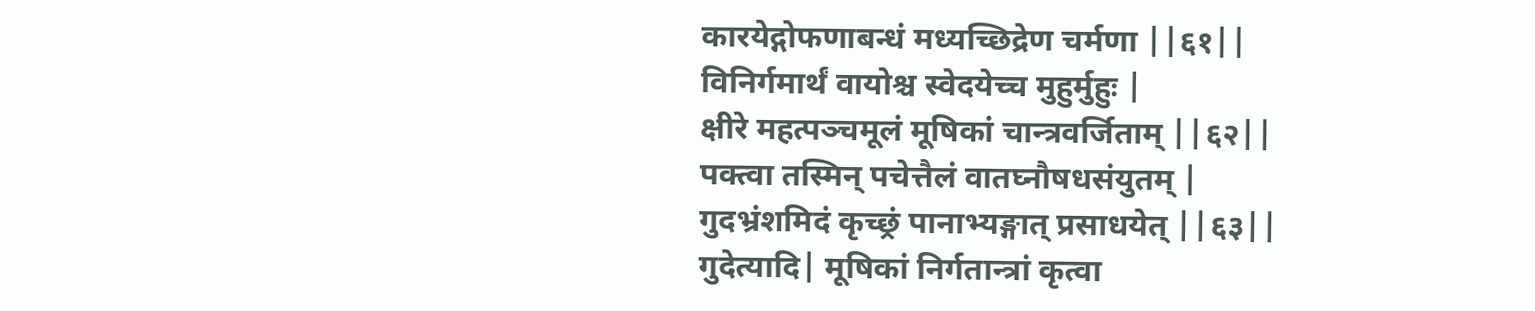कारयेद्गोफणाबन्धं मध्यच्छिद्रेण चर्मणा ||६१||
विनिर्गमार्थं वायोश्च स्वेदयेच्च मुहुर्मुहुः |
क्षीरे महत्पञ्चमूलं मूषिकां चान्त्रवर्जिताम् ||६२||
पक्त्वा तस्मिन् पचेत्तैलं वातघ्नौषधसंयुतम् |
गुदभ्रंशमिदं कृच्छ्रं पानाभ्यङ्गात् प्रसाधयेत् ||६३||
गुदेत्यादि| मूषिकां निर्गतान्त्रां कृत्वा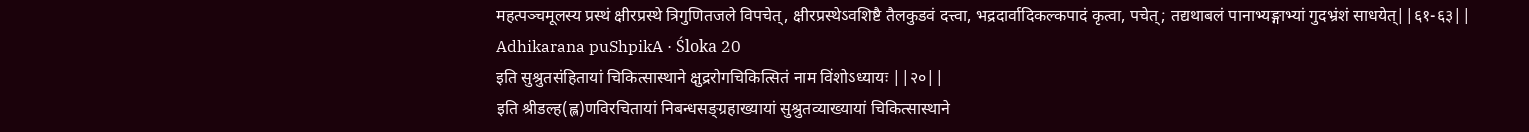महत्पञ्चमूलस्य प्रस्थं क्षीरप्रस्थे त्रिगुणितजले विपचेत्, क्षीरप्रस्थेऽवशिष्टै तैलकुडवं दत्त्वा, भद्रदार्वादिकल्कपादं कृत्वा, पचेत्; तद्यथाबलं पानाभ्यङ्गाभ्यां गुदभ्रंशं साधयेत्||६१-६३||
Adhikarana puShpikA · Śloka 20
इति सुश्रुतसंहितायां चिकित्सास्थाने क्षुद्ररोगचिकित्सितं नाम विंशोऽध्यायः ||२०||
इति श्रीडल्ह(ह्ल)णविरचितायां निबन्धसङ्ग्रहाख्यायां सुश्रुतव्याख्यायां चिकित्सास्थाने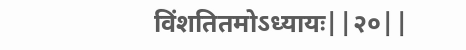विंशतितमोऽध्यायः||२०||